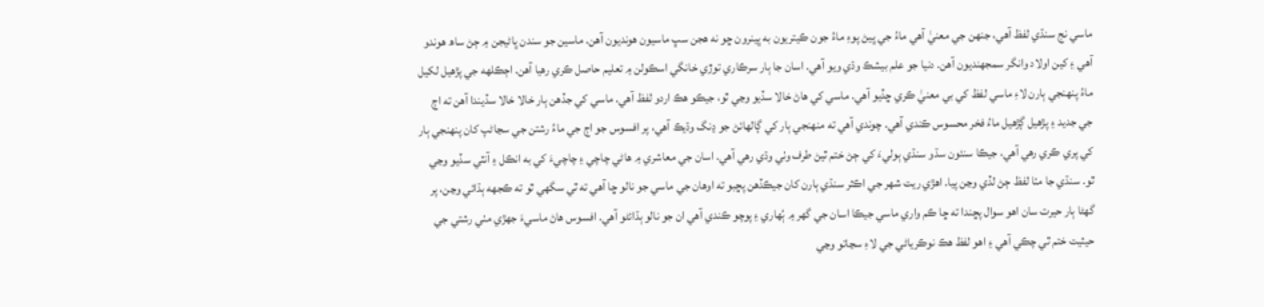ماسي نج سنڌي لفظ آھي، جنھن جي معنيٰ آھي ماءُ جي ڀيڻ پوءِ ماءُ جون ڪيتريون به ڀينرون ڇو نه ھجن سڀ ماسيون هونديون آھن. ماسين جو سندن ڀاڻيجن ۾ ڄڻ ساھ ھوندو آھي ۽ کين اولاد وانگر سمجھنديون آھن. دنيا جو علم بيشڪ وڌي ويو آهي. اسان جا ٻار سرڪاري توڙي خانگي اسڪولن ۾ تعليم حاصل ڪري رهيا آھن. اڄڪلھه جي پڙهيل لکيل ماءُ پنھنجي ٻارن لاءِ ماسي لفظ کي بي معنيٰ ڪري ڇڏيو آھي. ماسي کي ھاڻ خالا سڏيو وڃي ٿو، جيڪو ھڪ اردو لفظ آھي. ماسي کي جڏھن ٻار خالا خالا سڏيندا آھن ته اڄ جي جديد ۽ پڙهيل ڳڙهيل ماءُ فخر محسوس ڪندي آھي. چوندي آھي ته منھنجي ٻار کي ڳالھائڻ جو ڍنگ وڌيڪ آھي، پر افسوس جو اڄ جي ماءُ رشتن جي سڃاڻپ کان پنھنجي ٻار کي پري ڪري رھي آھي، جيڪا سنئون سڌو سنڌي ٻوليءَ کي ڄڻ ختم ٿيڻ طرف وٺي وڌي رهي آھي. اسان جي معاشري ۾ ھاڻي چاچي ۽ چاچيءَ کي به انڪل ۽ آنٽي سڏيو وڃي ٿو. سنڌي جا مٺا لفظ ڄڻ لڏي وڃن پيا. اھڙي ريت شھر جي اڪثر سنڌي ٻارن کان جيڪڏهن پڇبو ته اوھان جي ماسي جو نالو ڇا آھي ته ٿي سگھي ٿو ته ڪجھه ٻڌائي وڃن، پر گهڻا ٻار حيرت سان اهو سوال پڇندا ته ڇا ڪم واري ماسي جيڪا اسان جي گھر ۾ ٻُهاري ۽ پوچو ڪندي آھي ان جو نالو ٻڌائڻو آهي. افسوس ھاڻ ماسيءَ جهڙي مٺي رشتي جي حيثيت ختم ٿي چڪي آهي ۽ اهو لفظ ھڪ نوڪرياڻي جي لاءِ سڃاتو وڃي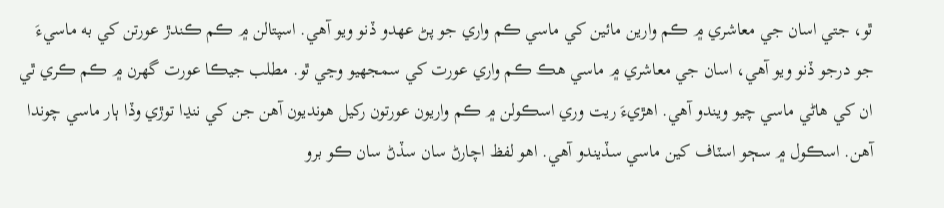ٿو، جتي اسان جي معاشري ۾ ڪم وارين مائين کي ماسي ڪم واري جو پڻ عھدو ڏنو ويو آھي. اسپتالن ۾ ڪم ڪندڙ عورتن کي به ماسيءَ جو درجو ڏنو ويو آهي، اسان جي معاشري ۾ ماسي ھڪ ڪم واري عورت کي سمجھيو وڃي ٿو. مطلب جيڪا عورت گھرن ۾ ڪم ڪري ٿي ان کي هاڻي ماسي چيو ويندو آھي. اھڙيءَ ريت وري اسڪولن ۾ ڪم واريون عورتون رکيل ھونديون آھن جن کي ننڍا توڙي وڏا ٻار ماسي چوندا آھن. اسڪول ۾ سڄو اسٽاف کين ماسي سڏيندو آھي. اھو لفظ اچارڻ سان سڏڻ سان ڪو برو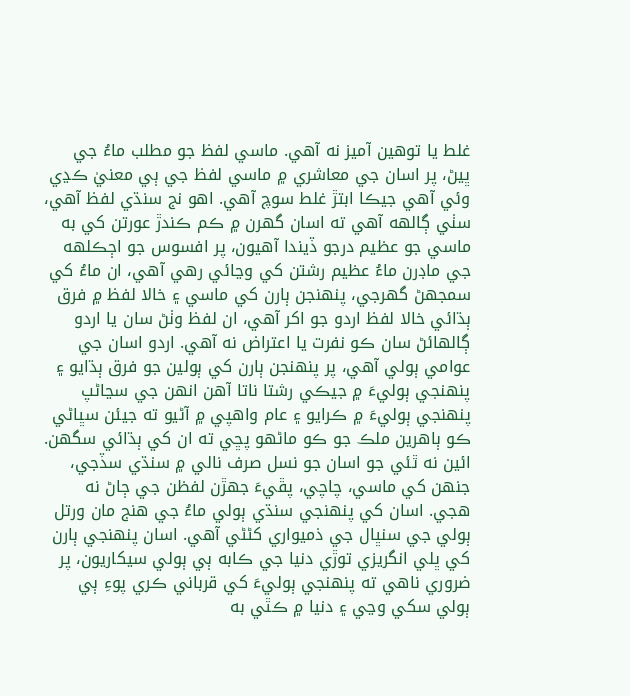غلط يا توھين آميز نه آھي. ماسي لفظ جو مطلب ماءُ جي ڀيڻ، پر اسان جي معاشري ۾ ماسي لفظ جي ٻي معنيٰ ڪڍي وئي آھي جيڪا ابتڙ غلط سوچ آھي. اھو نج سنڌي لفظ آھي، سٺي ڳالھه آھي ته اسان گھرن ۾ ڪم ڪندڙ عورتن کي به ماسي جو عظيم درجو ڏيندا آھيون، پر افسوس جو اڄڪلھه جي ماڊرن ماءُ عظيم رشتن کي وڃائي رھي آھي، ان ماءُ کي سمجھڻ گھرجي، پنھنجن ٻارن کي ماسي ۽ خالا لفظ ۾ فرق ٻڌائي خالا لفظ اردو جو اکر آھي، ان لفظ وٺڻ سان يا اردو ڳالھائڻ سان ڪو نفرت يا اعتراض نه آھي. اردو اسان جي عوامي ٻولي آھي، پر پنھنجن ٻارن کي ٻولين جو فرق ٻڌايو ۽ پنهنجي ٻوليءَ ۾ جيڪي رشتا ناتا آهن انهن جي سڃاڻپ پنهنجي ٻوليءَ ۾ ڪرايو ۽ عام واهپي ۾ آڻيو ته جيئن سڀاڻي ڪو ٻاھرين ملڪ جو ڪو ماڻهو پڇي ته ان کي ٻڌائي سگھن. ائين نه ٿئي جو اسان جو نسل صرف نالي ۾ سنڌي سڏجي، جنھن کي ماسي، چاچي، پڦيءَ جھڙن لفظن جي ڄاڻ نه ھجي. اسان کي پنھنجي سنڌي ٻولي ماءُ جي ھنج مان ورتل ٻولي جي سنڀال جي ذميواري کڻڻي آھي. اسان پنھنجي ٻارن کي ڀلي انگريزي توڙي دنيا جي ڪابه ٻي ٻولي سيکاريون، پر ضروري ناهي ته پنھنجي ٻوليءَ کي قرباني ڪري پوءِ ٻي ٻولي سکي وڃي ۽ دنيا ۾ ڪٿي به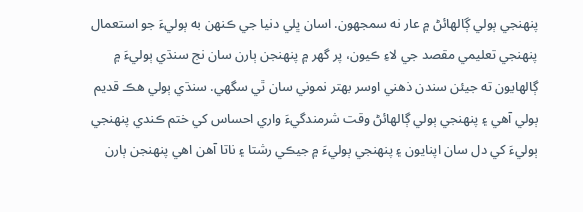پنھنجي ٻولي ڳالھائڻ ۾ عار نه سمجھون. اسان ڀلي دنيا جي ڪنهن به ٻوليءَ جو استعمال پنهنجي تعليمي مقصد جي لاءِ ڪيون، پر گھر ۾ پنھنجن ٻارن سان نج سنڌي ٻوليءَ ۾ ڳالھايون ته جيئن سندن ذهني اوسر بھتر نموني سان ٿي سگهي. سنڌي ٻولي هڪ قديم ٻولي آهي ۽ پنهنجي ٻولي ڳالهائڻ وقت شرمندگيءَ واري احساس کي ختم ڪندي پنهنجي ٻوليءَ کي دل سان اپنايون ۽ پنهنجي ٻوليءَ ۾ جيڪي رشتا ۽ ناتا آهن اهي پنهنجن ٻارن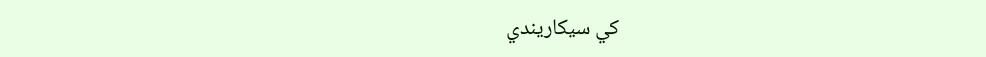کي سيکاريندي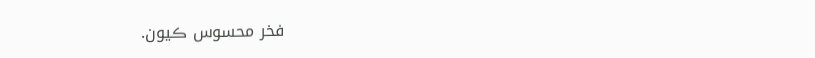فخر محسوس ڪيون.